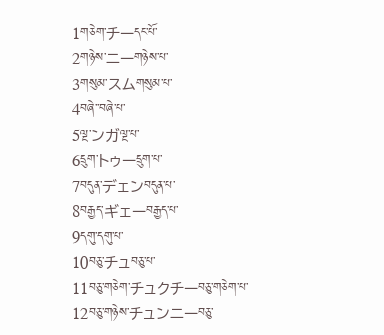1གཅེག་チーདང་པོ་
2གཉེས་ニーགཉེས་པ་
3གསུམ་スムགསུམ་པ་
4བཞེ་་བཞེ་པ་
5ལྔ་ンガལྔ་པ་
6དྲུག་トゥーདྲུག་པ་
7བདུན་デェンབདུན་པ་
8བརྒྱད་ギェーབརྒྱད་པ་
9དགུ་དགུ་པ་
10བཅུ་チュབཅུ་པ་
11བཅུ་གཅེག་チュクチーབཅུ་གཅེག་པ་
12བཅུ་གཉེས་チュンニーབཅུ་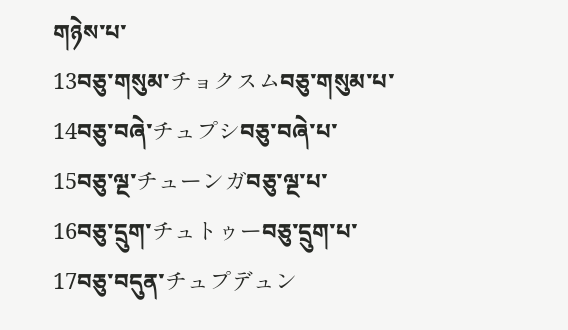གཉེས་པ་
13བཅུ་གསུམ་チョクスムབཅུ་གསུམ་པ་
14བཅུ་བཞེ་チュプシབཅུ་བཞེ་པ་
15བཅུ་ལྔ་チューンガབཅུ་ལྔ་པ་
16བཅུ་དྲུག་チュトゥーབཅུ་དྲུག་པ་
17བཅུ་བདུན་チュプデュン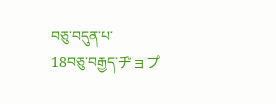བཅུ་བདུན་པ་
18བཅུ་བརྒྱད་ヂョプ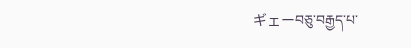ギェーབཅུ་བརྒྱད་པ་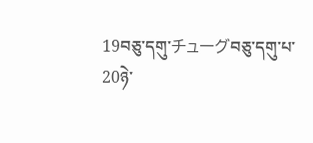19བཅུ་དགུ་チューグབཅུ་དགུ་པ་
20ཉེ་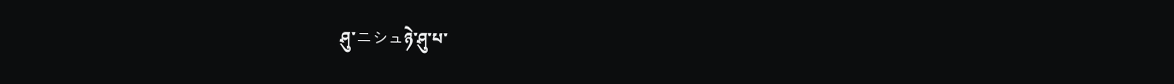ཤུ་ニシュཉེ་ཤུ་པ་